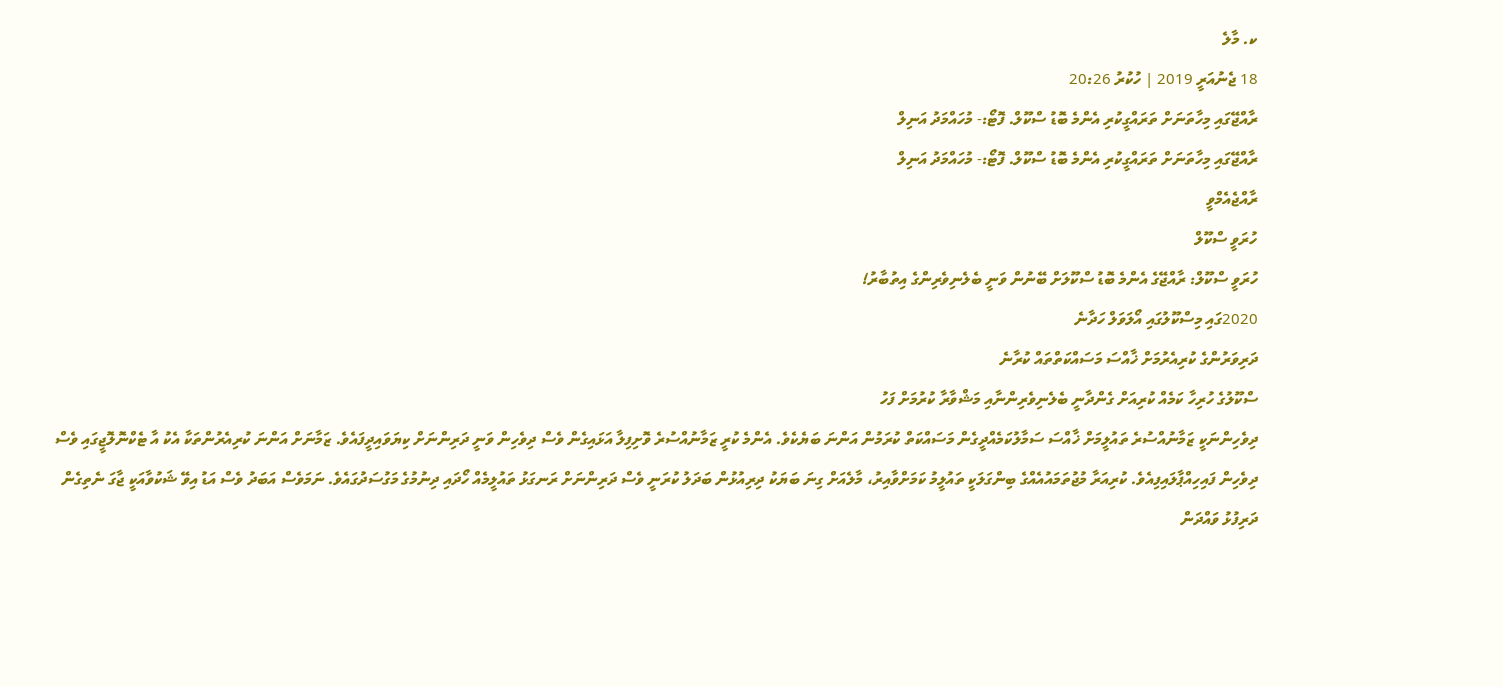ކ. މާލެ
18 ޖެނުއަރީ 2019 | ހުކުރު 20:26
ރާއްޖޭގައި މިހާތަނަށް ތަރައްގީކުރި އެންމެ ބޮޑު ސްކޫލް. ފޮޓޯ:- މުހައްމަދު އަނިލް
ރާއްޖޭގައި މިހާތަނަށް ތަރައްގީކުރި އެންމެ ބޮޑު ސްކޫލް. ފޮޓޯ:- މުހައްމަދު އަނިލް
ރާއްޖެއެމްވީ
ހުރަވީ ސްކޫލް
ހުރަވީ ސްކޫލް: ރާއްޖޭގެ އެންމެ ބޮޑު ސްކޫލަށް ބޭނުން ވަނީ ބެލެނިވެރިންގެ އިތުބާރު!
2020ގައި މިސްކޫލުގައި އޯލަވަލް ހަދާނެ
ދަރިވަރުންގެ ކުރިއެރުމަށް ޚާއްސަ މަސައްކަތްތައް ކުރާނެ
ސްކޫލުގެ ހުރިހާ ކަމެއް ކުރިއަށް ގެންދާނީ ބެލެނިވެރިންނާއި މަޝްވާރާ ކުރުމަށް ފަހު
ދިވެހިންނަކީ ޒަމާނުއްސުރެ ތައުލީމަށް ޚާއްސަ ސަމާލުކަމެއްދީގެން މަސައްކަތް ކުރަމުން އަންނަ ބަޔެކެވެ. އެންމެ ކުރީ ޒަމާނުއްސުރެ ވޮށިފިލާ އަޅައިގެން ވެސް ދިވެހިން ވަނީ ދަރިންނަށް ކިޔަވައިދީފައެވެ. ޒަމާނަށް އަންނަ ކުރިއެރުންތަކާ އެކު އާ ޓެކްނޮލޮޖީގައި ވެސް ދިވެހިން ފައިހިއްޕާލައިފިއެވެ. ކުރިއަރާ މުޖުތަމައުއެއްގެ ބިންގަލަކީ ތައުލީމު ކަމަށްވާއިރު، މާލެއަށް ގިނަ ބަޔަކު ދިރިއުޅުން ބަދަލު ކުރަނީ ވެސް ދަރިންނަށް ރަނގަޅު ތައުލީމެއް ހޯދައި ދިނުމުގެ މަގުސަދުގައެވެ. ނަމަވެސް އަބަދު ވެސް އަޑު އިވޭ ޝަކުވާއަކީ ޖާގަ ނެތިގެން ދަރިފުޅު ވައްދަން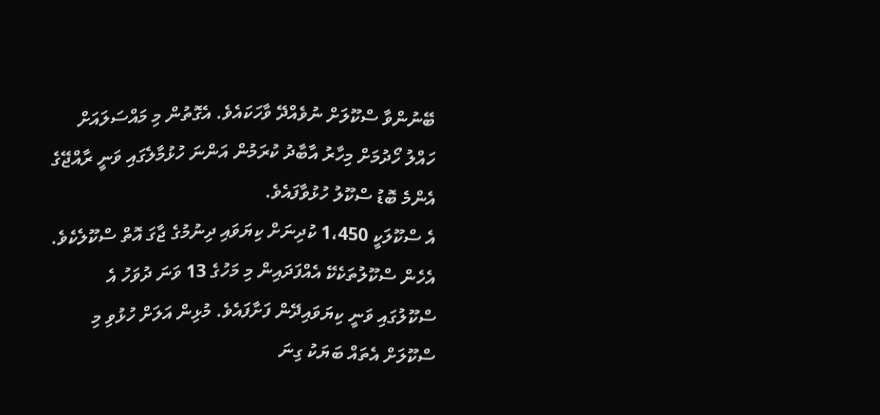ބޭނުންވާ ސްކޫލަށް ނުވެއްދޭ ވާހަކައެވެ. އެގޮތުން މި މައްސަލައަށް ހައްލު ހޯދުމަށް މިހާރު އާބާދު ކުރަމުން އަންނަ ހުޅުމާލެގައި ވަނީ ރާއްޖޭގެ އެންމެ ބޮޑު ސްކޫލު ހުޅުވާފައެވެ.
އެ ސްކޫލަކީ 1،450 ކުދިނަށް ކިޔަވައި ދިނުމުގެ ޖާގަ އޮތް ސްކޫލެކެވެ. އެހެން ސްކޫލުތަކެކޭ އެއްފަދައިން މި މަހުގެ 13 ވަނަ ދުވަހު އެ ސްކޫލުގައި ވަނީ ކިޔަވައިދޭން ފަށާފައެވެ. މުޅިން އަލަށް ހުޅުވި މި ސްކޫލަށް އެތައް ބަޔަކު ގިނަ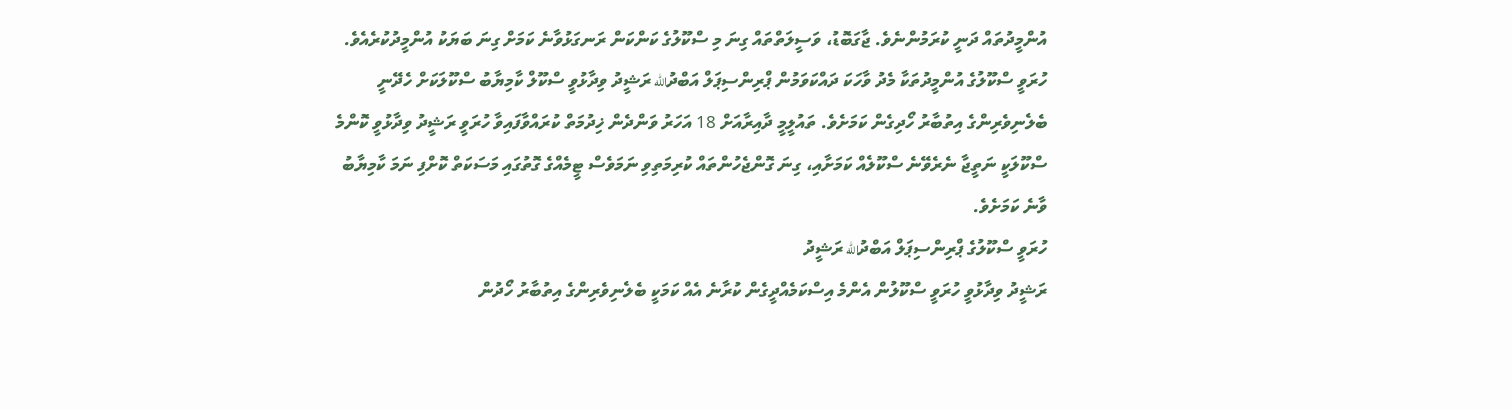އުންމީދުތައް ދަނީ ކުރަމުންނެވެ. ޖާގަބޮޑު، ވަސީލަތްތައް ގިނަ މި ސްކޫލުގެ ކަންކަން ރަނގަޅުވާނެ ކަމަށް ގިނަ ބަޔަކު އުންމީދުކުރެއެވެ.
ހުރަވީ ސްކޫލުގެ އުންމީދުތަކާ މެދު ވާހަކަ ދައްކަވަމުން ޕްރިންސިޕަލް އަބްދުالله ރަޝީދު ވިދާޅުވީ ސްކޫލް ކާމިޔާބު ސްކޫލަކަށް ހެދޭނީ ބެލެނިވެރިންގެ އިތުބާރު ހޯދިގެން ކަމަށެވެ. ތައުލީމީ ދާއިރާއަށް 18 އަހަރު ވަންދެން ޚިދުމަތް ކުރައްވާފައިވާ ހުރަވީ ރަޝީދު ވިދާޅުވީ ކޮންމެ ސްކޫލަކީ ނަތީޖާ ނެރެވޭނެ ސްކޫލެއް ކަމަށާއި، ގިނަ ގޮންޖެހުންތައް ކުރިމަތިވި ނަމަވެސް ޓީމެއްގެ ގޮތުގައި މަސަކަތް ކޮށްފި ނަމަ ކާމިޔާބު ވާނެ ކަމަށެވެ.
ހުރަވީ ސްކޫލުގެ ޕްރިންސިޕަލް އަބްދުالله ރަޝީދު
ރަޝީދު ވިދާޅުވީ ހުރަވީ ސްކޫލުން އެންމެ އިސްކަމެއްދީގެން ކުރާނެ އެއް ކަމަކީ ބެލެނިވެރިންގެ އިތުބާރު ހޯދުން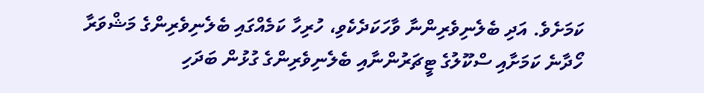ކަމަށެވެ. އަދި ބެލެނިވެރިންނާ ވާހަކަދެކެވި، ހުރިހާ ކަމެއްގައި ބެލެނިވެރިންގެ މަޝްވަރާ ހޯދާނެ ކަމަށާއި ސްކޫލުގެ ޓީޗަރުންނާއި ބެލެނިވެރިންގެ ގުޅުން ބަދަހި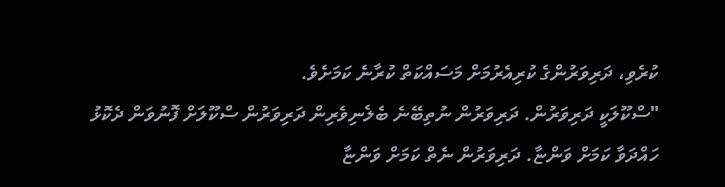ކުރެވި، ދަރިވަރުންގެ ކުރިއެރުމަށް މަސައްކަތް ކުރާނެ ކަމަށެވެ.
"ސްކޫލަކީ ދަރިވަރުން. ދަރިވަރުން ނުތިބޭނެ ބެލެނިވެރިން ދަރިވަރުން ސްކޫލަށް ފޮނުވަން ދެކޮޅު ހައްދަވާ ކަމަށް ވަންޏާ. ދަރިވަރުން ނެތް ކަމަށް ވަންޏާ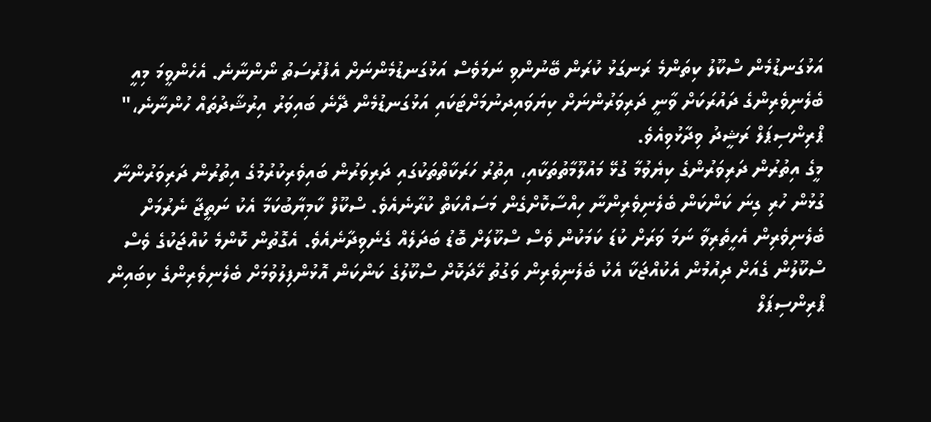އަޅުގަނޑުމެން ސްކޫލު ކިތަންމެ ރަނގަޅު ކުރަން ބޭނުންވި ނަމަވެސް އަޅުގަނޑުމެންނަށް އެފުރުސަތު ނޯންނާނެ. އެހެންވީމަ މިއީ ބެލެނިވެރިންގެ ދައުރަކަށް ވާނީ ދަރިވަރުންނަށް ކިޔަވައިދނުމަށްޓަކައި އަޅުގަނޑުމެން ދޭނެ ބައިވަރު އިރުޝާދުތައް ހުންނާނެ،" ޕްރިންސިޕަލް ރަޝީދު ވިދާޅުވިއެވެ.
މީގެ އިތުރުން ދަރިވަރުންގެ ކިޔެވުމާ ގުޅޭ މައުލޫމާތުތަކާއި، އިތުރު ހަރަކާތްތަކުގައި ދަރިވަރުން ބައިވެރިކުރުމުގެ އިތުރުން ދަރިވަރުންނާ ގުޅުން ހުރި ގިނަ ކަންކަން ބެލެނިވެރިންނާ ހިއްސާކޮށްގެން މަސައްކަތް ކުރާނެއެވެ. ސްކޫލް ކާމިޔާބުކަމާ އެކު ނަތީޖާ ނެރުމަށް ބެލެނިވެރިން އެހީތެރިވާ ނަމަ ވަރަށް ކުޑަ ކަމަކުން ވެސް ސްކޫލަށް ބޮޑު ބަދަލެއް ގެނެވިދާނެއެވެ. އެގޮތުން ކޮންމެ ކުއްޖަކުގެ ވެސް ސްކޫލުން ގެއަށް ދިއުމުން އެކުއްޖަކާ އެކު ބެލެނިވެރިން ވަގުތު ހޭދަކޮށް ސްކޫލުގެ ކަންކަން އޮޅުންފިލުވުމަށް ބެލެނިވެރިންގެ ކިބައިން ޕްރިންސިޕަލް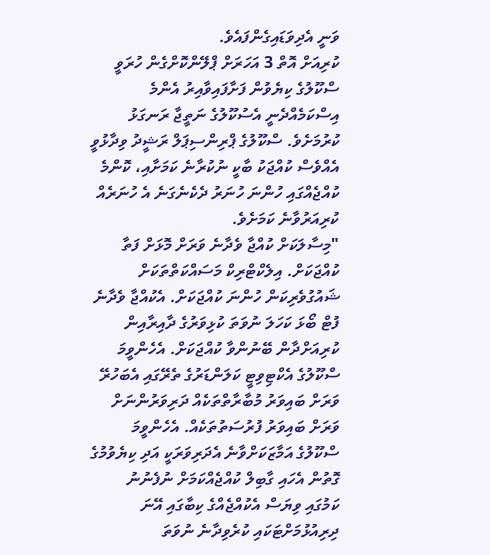ވަނީ އެދިވަޑައިގެންފައެވެ.
ކުރިއަށް އޮތް 3 އަހަރަށް ޕްލޭންކޮށްގެން ހުރަވީ ސްކޫލުގެ ކިޔެވުން ފަށާފައިވާއިރު އެންމެ އިސްކަމެއްދެނީ އެސުކޫލުގެ ނަތީޖާ ރަނގަޅު ކުރުމަށެވެ. ސްކޫލުގެ ޕްރިންސިޕަލް ރަޝީދު ވިދާޅުވީ އެއްވެސް ކުއްޖަކު ބާކީ ނުކުރާނެ ކަމަށާއި، ކޮންމެ ކުއްޖެއްގައި ހުންނަ ހުނަރު ދެކެނެގަނެ އެ ހުނަރެއް ކުރިއަރުވާނެ ކަމަށެވެ.
"މިސާލަކަށް ކުއްޖާ ވެދާނެ ވަރަށް މޮޅަށް ފަތާ ކުއްޖަކަށް. އިލެކްޓްރިކް މަސައްކަތްތަކަށް ޝައުގުވެރިކަން ހުންނަ ކުއްޖަކަށް. އެކުއްޖާ ވެދާނެ ފުޓް ބޯޅަ ކަހަލަ ނުވަތަ ކުޅިވަރުގެ ދާއިރާއިން ކުރިއަށްދާން ބޭނުންވާ ކުއްޖަކަށް. އެހެންވީމަ ސްކޫލުގެ އެކްޓިވިޓީ ކަލަންޑަރުގެ ތެރޭގައި އެބަހުރޭ ވަރަށް ބައިވަރު މުބާރާތްތަކެއް ދަރިވަރުންނަށް ވަރަށް ބައިވަރު ފުރުސަތުތަކެއް. އެހެންވީމަ ސްކޫލުގެ އަމާޒަކަށްވާނެ އެދަރިވަރަކީ އަދި ކިޔެވުމުގެ ގޮތުން އެހައި ގާބިލް ކުއްޖެއްކަމަށް ނުފެނުނު ކަމުގައި ވިޔަސް އެކުއްޖެއްގެ ކިބާގައި އޭނަ ދިރިއުޅުމަށްޓަކައި ކުރެވިދާނެ ނުވަތަ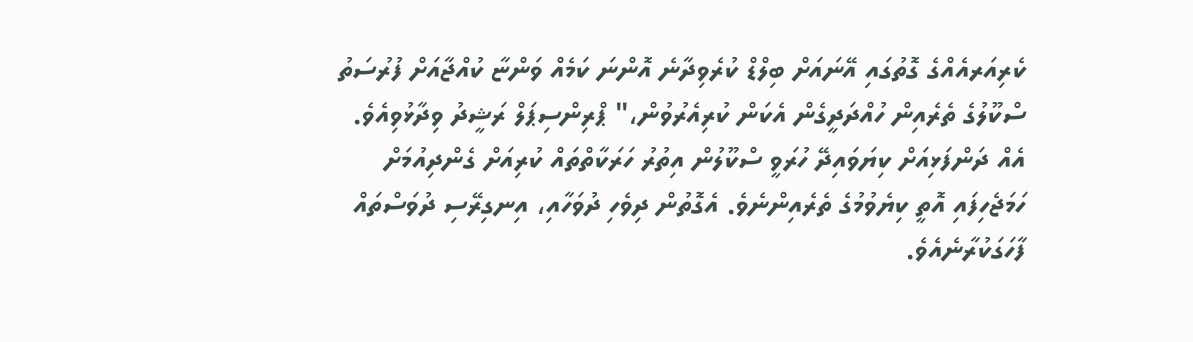ކެރިއަރއެއްގެ ގޮތުގައި އޭނައަށް ބިލްޑް ކުރެވިދާނެ އޮންނަ ކަމެއް ވަންޏާ ކުއްޖާއަށް ފުރުސަތު ސްކޫލުގެ ތެރެއިން ހުއްދަދީގެން އެކަން ކުރިއެރުވުން،" ޕްރިންސިޕަލް ރަޝީދު ވިދާޅުވިއެވެ.
އެއް ދަންފަޅިއަށް ކިޔަވައިދޭ ހުރަވީ ސްކޫލުން އިތުރު ހަރަކާތްތައް ކުރިއަށް ގެންދިއުމަށް ހަމަޖެހިފައި އޮތީ ކިޔެވުމުގެ ތެރެއިންނެވެ. އެގޮތުން ދިވެހި ދުވަހާއި، އިނގިރޭސި ދުވަސްތައް ފާހަގަކުރާނެއެވެ.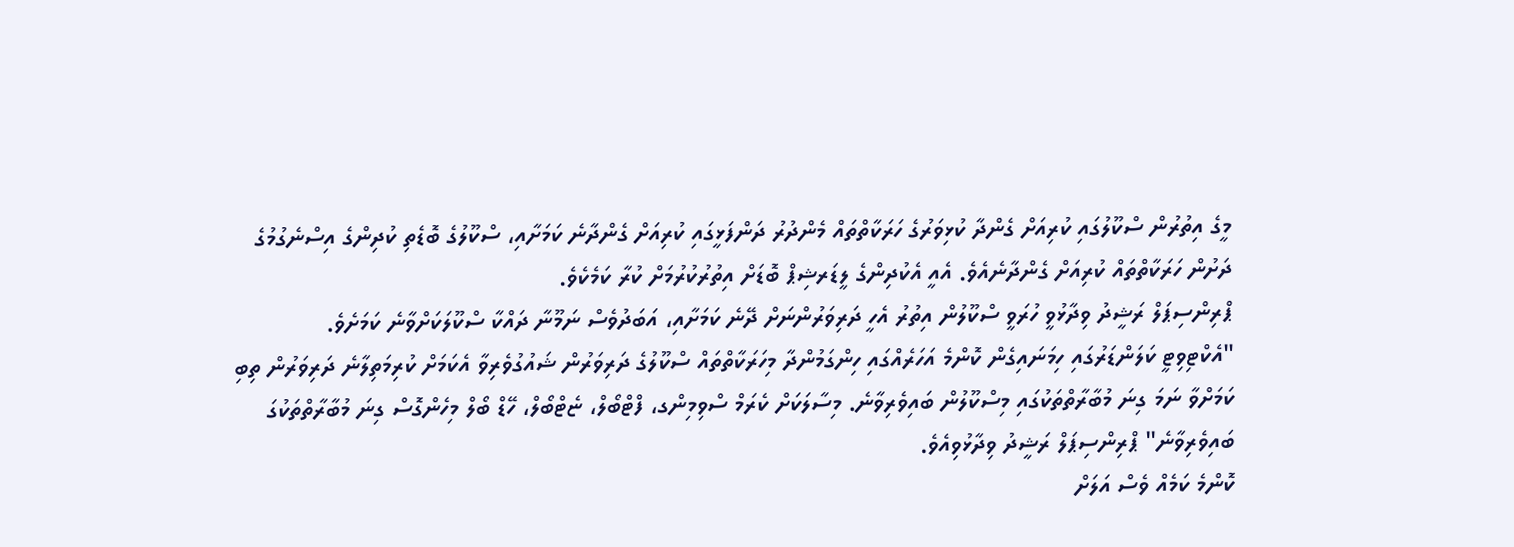މީގެ އިތުރުން ސްކޫލުގައި ކުރިއަށް ގެންދާ ކުޅިވަރުގެ ހަރަކާތްތައް މެންދުރު ދަންފަޅީގައި ކުރިއަށް ގެންދާނެ ކަމަށާއި، ސްކޫލުގެ ބޮޑެތި ކުދިންގެ އިސްނެގުމުގެ ދަށުން ހަރަކާތްތައް ކުރިއަށް ގެންދާނެއެވެ. އެއީ އެކުދިންގެ ލީޑަރޝިޕް ބޮޑަށް އިތުރުކުރުމަށް ކުރާ ކަމެކެވެ.
ޕްރިންސިޕަލް ރަޝީދު ވިދާޅުވީ ހުރަވީ ސްކޫލުން އިތުރު އެހީ ދަރިވަރުންނަށް ދޭނެ ކަމަށާއި، އަބަދުވެސް ނަމޫނާ ދައްކާ ސްކޫލަކަށްވާނެ ކަމަށެވެ.
"އެކްޓިވިޓީ ކަލަންޑަރުގައި ހިމަނައިގެން ކޮންމެ އަހަރެއްގައި ހިންގަމުންދާ މިހަރަކާތްތައް ސްކޫލުގެ ދަރިވަރުން ޝައުގުވެރިވާ އެކަމަށް ކުރިމަތިލާނެ ދަރިވަރުން ތިބި ކަމަށްވާ ނަމަ ގިނަ މުބާރާތްތަކުގައި މިސްކޫލުން ބައިވެރިވާނެ. މިސާލަކަށް ކެރަމް ސްވިމިންގ، ފްޓްބޯލް، ޏެޓްބޯލް، ހޭޑް ބޯލް މިހެންގޮސް ގިނަ މުބާރާތްތަކުގަ ބައިވެރިވާނެ" ޕްރިންސިޕަލް ރަޝީދު ވިދާޅުވިއެވެ.
ކޮންމެ ކަމެއް ވެސް އަލަށް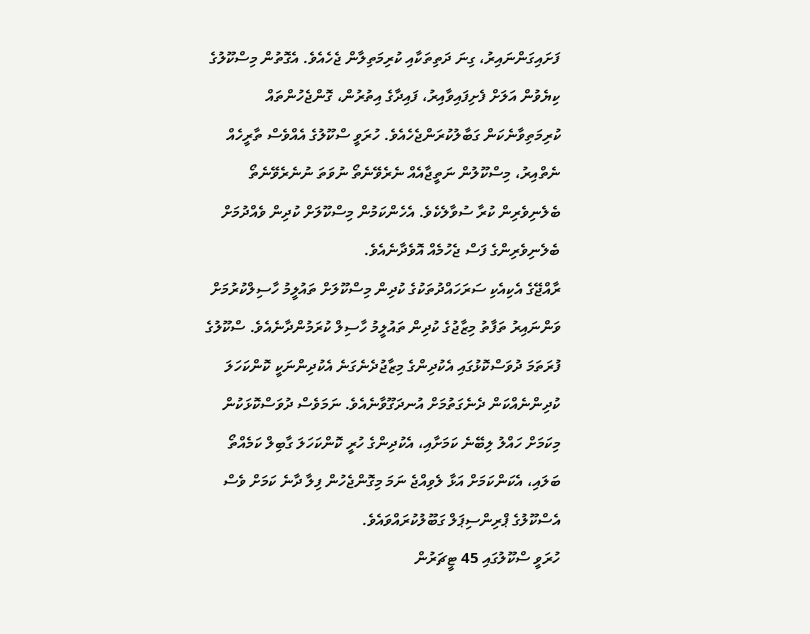ފަށައިގަންނައިރު، ގިނަ ދަތިތަކާއި ކުރިމަތިލާން ޖެހެއެވެ. އެގޮތުން މިސްކޫލުގެ ކިޔެވުން އަލަށް ފެށިފައިވާއިރު، ފައިދާގެ އިތުރުން، ގޮންޖެހުންތައް ކުރިމަތިވާނެކަން ގަބާލުކުރަންޖެހެއެވެ. ހުރަވީ ސްކޫލުގެ އެއްވެސް ތާރީހެއް ނެތްއިރު، މިސްކޫލުން ނަތީޖާއެއް ނެރެވޭނެތޯ ނުވަތަ ނުނެރެވޭނެތޯ ބެލެނިވެރިން ކުރާ ސުވާލެކެވެ. އެހެންކަމުން މިސްކޫލަށް ކުދިން ވެއްދުމަށް ބެލެނިވެރިންގެ ފަސް ޖެހުމެއް އޮވެދާނެއެވެ.
ރާއްޖޭގެ އެކިއެކި ސަރަހައްދުތަކުގެ ކުދިން މިސްކޫލަށް ތައުލީމު ހާސިލްކުރުމަށް ވަންނައިރު ތަފާތު މިޒާޖުގެ ކުދިން ތައުލީމު ހާސިލް ކުރަމުންދާނެއެވެ. ސްކޫލުގެ ފުރަތަމަ ދުވަސްކޮޅުގައި އެކުދިންގެ މިޒާޖުދެނެގަނެ އެކުދިންނަކީ ކޮންކަހަލަ ކުދިންނެއްކަން ދެނެގަތުމަށް އުނދަގޫވާނެއެވެ. ނަމަވެސް ދުވަސްކޮޅަކުން މިކަމަށް ހައްލު ލިބޭނެ ކަމަށާއި، އެކުދިންގެ ހުރީ ކޮންކަހަލަ ގާބިލް ކަމެއްތޯ ބަލައި، އެކަންކަމަށް އަޅާ ލެވިއްޖެ ނަމަ މިގޮންޖެހުން ފިލާ ދާނެ ކަމަށް ވެސް އެސްކޫލުގެ ޕްރިންސިޕަލް ގަބޫލުކުރައްވައެވެ.
ހުރަވީ ސްކޫލުގައި 45 ޓީޗަރުން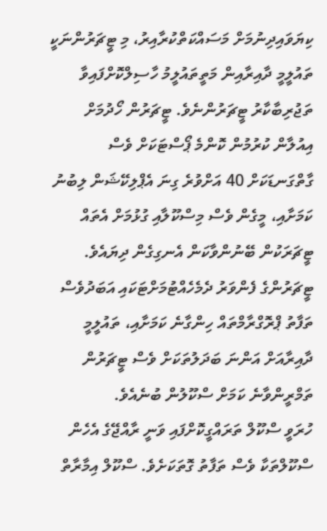ކިޔަވައިދިނުމަށް މަސައްކަތްކުރާއިރު، މި ޓީޗަރުންނަކީ ތައުލީމީ ދާއިރާއިން މަތީތައުލީމު ހާސިލްކޮށްފައިވާ ތަޖުރިބާކާރު ޓީޗަރުންނެވެ. ޓީޗަރުން ހޯދުމަށް އިއުލާން ކުރުމުން ކޮންމެ ޕޯސްޓަކަށް ވެސް ގާތްގަނޑަކަށް 40 އަށްވުރެ ގިނަ އެޕްލިކޭޝަން ލިބުނު ކަމަށާއި، މީގެން ވެސް މިސްކޫލާއި ގުޅުމަށް އެތައް ޓީޗަރަކުން ބޭނުންވާކަން އެނގިގެން ދިޔައެވެ. ޓީޗަރުންގެ ފެންވަރު ދެމެހެއްޓުމަށްޓަކައި އަބަދުވެސް ތަފާތު ޕްރޮގްރާމްތައް ހިންގާނެ ކަމަށާއި، ތައުލީމީ ދާއިރާއަށް އަންނަ ބަދަލުތަކަށް ވެސް ޓީޗަރުން ތަމްރީންވާނެ ކަމަށް ސްކޫލުން ބުނެއެވެ.
ހުރަވީ ސްކޫލް ތަރައްގީކޮށްފައި ވަނީ ރާއްޖޭގެ އެހެން ސްކޫލްތަކާ ވެސް ތަފާތު ގޮތަކަށެވެ. ސްކޫލް އިމާރާތް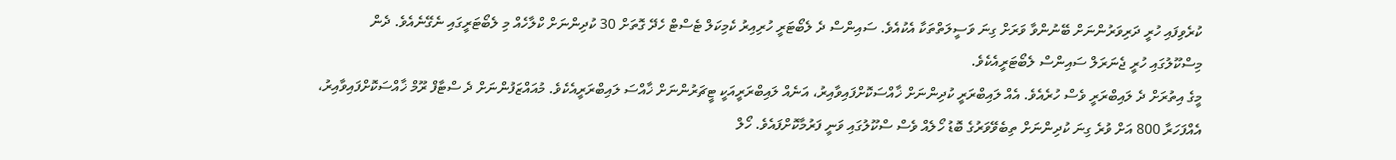ކުރެވިފައި ހުރީ ދަރިވަރުންނަށް ބޭނުންވާ ވަރަށް ގިނަ ވަސީލަތްތަކާ އެކުއެވެ. ސައިންސް ދެ ލެބޯޓަރީ ހުރިއިރު ކެމިކަލް ޓެސްޓް ހެދޭ ގޮތަށް 30 ކުދިންނަށް ކްލާހެއް މި ލެބޯޓަރީގައި ނެގޭނެއެވެ. ދެން މިސްކޫލުގައި ހުރީ ޖެނަރަލް ސައިންސް ލެބޯޓަރީއެކެވެ.
މީގެ އިތުރަށް ދެ ލައިބްރަރީ ވެސް ހުރެއެވެ. އެއް ލައިބްރަރީ ކުދިންނަށް ޚާއްސަކޮށްފައިވާއިރު، އަނެއް ލައިބްރަރީއަކީ ޓީޗަރުންނަށް ޚާއްސަ ލައިބްރަރީއެކެވެ. މުއައްޒަފުންނަށް ދެ ސްޓާފް ރޫމް ޚާއްސަކޮށްފައިވާއިރު، އެއްފަހަރާ 800 އަށް ވުރެ ގިނަ ކުދިންނަށް ތިބެވޭވަރުގެ ބޮޑު ހޯލެއް ވެސް ސްކޫލުގައި ވަނީ ފަރުމާކޮށްފައެވެ. ހޯލް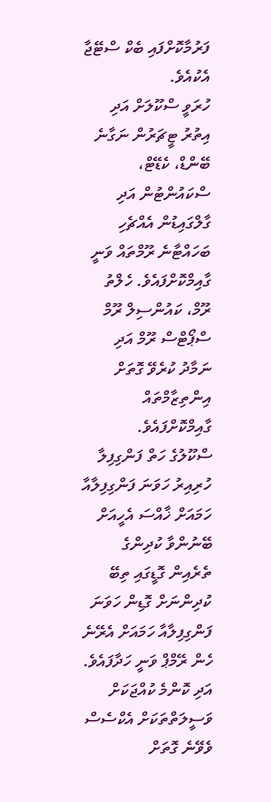ފަރުމާކޮށްފައި ބެކް ސްޓޭޖާ އެކުއެވެ.
ހުރަވީ ސްކޫލަށް އަދި އިތުރު ޓީޗަރުން ނަގާނެ
ބޭންޑް، ކެޑޭޓް، ސްކައުންޓުން އަދި ގާލްގައިޑުން އެއްޗެހި ބަހައްޓާނެ ރޫމްތައް ވަނީ ގާއިމްކޮށްފައެވެ. ހެލްތު ރޫމް، ކައުންސިލް ރޫމް ސްޕޯޓްސް ރޫމް އަދި ނަމާދު ކުރެވޭ ގޮތަށް އިންތިޒާމްތައް ގާއިމްކޮށްފައެވެ.
ސްކޫލުގެ ހަތް ފަންގިފިލާ ހުރިއިރު ހަވަނަ ފަންގިފިލާއާ ހަމައަށް ޚާއްސަ އެހީއަށް ބޭނުންވާ ކުދިންގެ ތެރެއިން ގޮޑީގައި ތިބޭ ކުދިންނަށް ގޮޑިން ހަވަނަ ފަންގިފިލާއާ ހަމައަށް އެރޭނެ ހެން ރޭމްޕް ވަނީ ހަދާފައެވެ. އަދި ކޮންމެ ކުއްޖަކަށް ވަސީލަތްތަކަށް އެކްސެސް ވެވޭނެ ގޮތަށް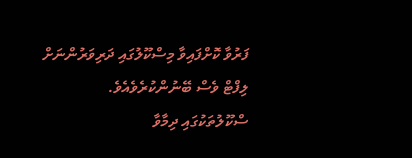ފަރުވާ ކޮށްފައިވާ މިސްކޫލުގައި ދަރިވަރުންނަށް ލިފްޓް ވެސް ބޭނުންކުރެވެއެވެ.
ސްކޫލުތަކުގައި ދިމާވާ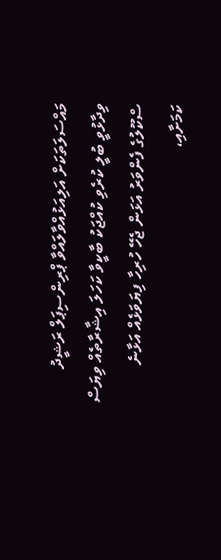މައްސަލަތަކަށް އަލިއަޅުއްވާލައްވާ ޕްރިންސިޕަލް ރަޝީދު ވިދާޅުވީ ބުލީ ކުރެވި ކުއްޖަކު ބާކީވާ ކަހަލަ އިޝާރާތެއް ވިޔަސް ސްކޫލުގެ ފެންވަރު އަޅަން ޖެހޭ ހުރިހާ ފިޔަވަޅެއް އަޅާނެ ކަމަށާއި،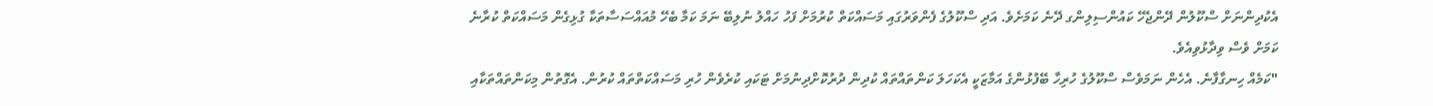އެކުދިންނަށް ސްކޫލުން ދޭންޖެހޭ ކައުންސިލިންގ ދޭނެ ކަމަށެވެ. އަދި ސްކޫލުގެ ފެންވަރުގައި މަސައްކަތް ކުރުމަށް ފަހު ހައްލު ނުލިބޭ ނަމަ ކަމާ ބެހޭ މުއައްސަސާތަކާ ގުޅިގެން މަސައްކަތް ކުރާނެ ކަމަށް ވެސް ވިދާޅުވިއެވެ.
"ކަމެއް ހިނގާފާނެ. އެހެން ނަމަވެސް ސްކޫލުގެ ހުރިހާ ބޭފުޅުންގެ އަމާޒަކީ އެކަހަލަ ކަންތައްތައް ކުދިން ދުރުކޮށްދިނުމަށް ޓަކައި ކުރެވެން ހުރި މަސައްކަތްތައް ކުރުން. އެގޮތުން މިކަންތައްތަކާއި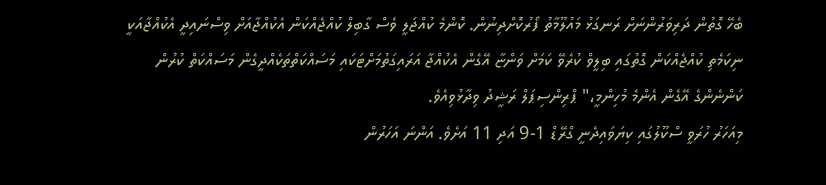ބެހޭ ގޮތުން ދަރިވަރުންނަށް ރަނގަޅު މައުލޫމާތު ފޯރުކޮށްދިނުން. ކޮންމެ ކުއްޖަލީ ވެސް ގާބިލް ކުއްޖެއްކަން އެކުއްޖާއަށް ވިސްނައިދީ އެކުއްޖާއަކީ ނިކަމެތި ކުއްޖެއްކަން ގޮތުގައި ބިލީވް ކުރެވޭ ކަމަށް ވަންޏާ އޭގެން އެކުއްޖާ އަރައިގަތުމަށްޓަކައި މަސައްކަތްތަކެއްދީގެން މަސައްކަތް ކުރުން ކަންނެންގެ އޭގެން އެންމެ މުހިންމީ،" ޕްރިންސިޕަލް ރަޝީދު ވިދާޅުވިއެވެ.
މިއަހަރު ހުރަވީ ސްކޫލުގައި ކިޔަވައިދެނީ ގްރޭޑް 1-9 އަދި 11 އަށެވެ. އަންނަ އަހަރުން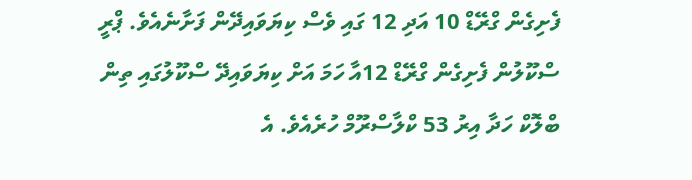ފެށިގެން ގްރޭޑް 10 އަދި 12 ގައި ވެސް ކިޔަވައިދޭން ފަށާނެއެވެ. ޕްރީ ސްކޫލުން ފެށިގެން ގްރޭޑް 12އާ ހަމަ އަށް ކިޔަވައިދޭ ސްކޫލުގައި ތިން ބްލޮކް ހަދާ އިރު 53 ކްލާސްރޫމް ހުރެއެވެ. އެ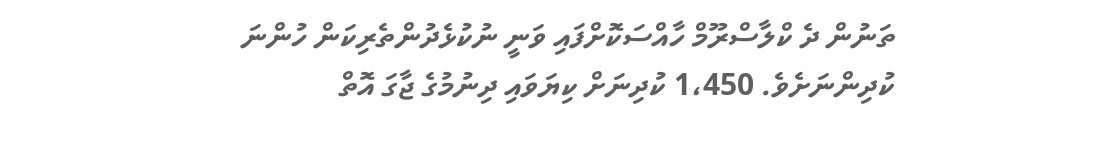ތަނުން ދެ ކްލާސްރޫމް ހާއްސަކޮށްފައި ވަނީ ނުކުޅެދުންތެރިކަން ހުންނަ ކުދިންނަށެވެ. 1،450 ކުދިނަށް ކިޔަވައި ދިނުމުގެ ޖާގަ އޮތް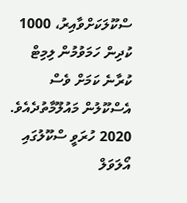ސްކޫލަކަށްވާއިރު، 1000 ކުދިން ހަމަވުމުން ލިމިޓް ކުރާނެ ކަމަށް ވެސް އެސްކޫލުން މައުލޫމާތުދެއެވެ. 2020 ހުރަވީ ސްކޫލުގައި އޯލަވަލް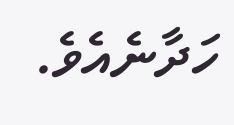ހަދާނެއެވެ.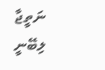ނަތީޖާ ލިބޭނީ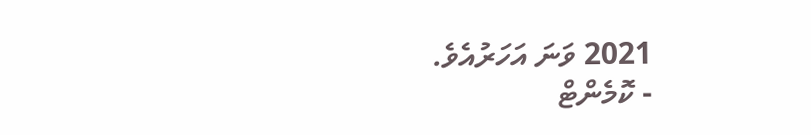2021 ވަނަ އަހަރުއެވެ.
- ކޮމެންޓް